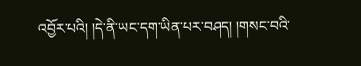འབྱོར་པའི། །དེ་ནི་ཡང་དག་ཡིན་པར་བཤད། །གསང་བའི་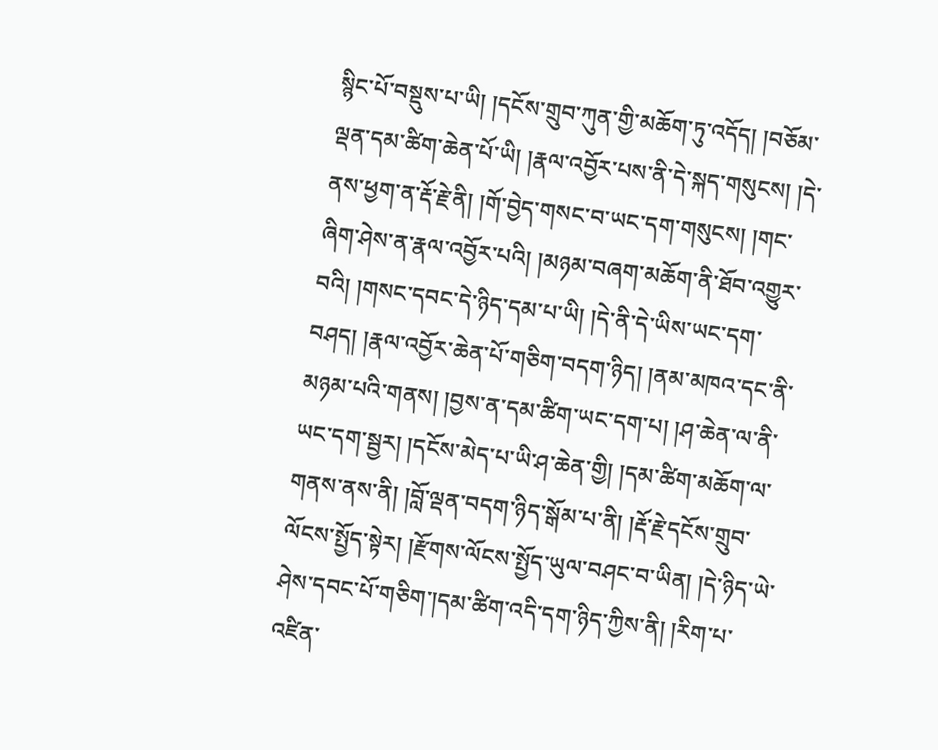སྙིང་པོ་བསྡུས་པ་ཡི། །དངོས་གྲུབ་ཀུན་གྱི་མཆོག་ཏུ་འདོད། །བཅོམ་ལྡན་དམ་ཚིག་ཆེན་པོ་ཡི། །རྣལ་འབྱོར་པས་ནི་དེ་སྐད་གསུངས། །དེ་ནས་ཕྱག་ན་རྡོ་རྗེ་ནི། །གོ་བྱེད་གསང་བ་ཡང་དག་གསུངས། །གང་ཞིག་ཤེས་ན་རྣལ་འབྱོར་པའི། །མཉམ་བཞག་མཆོག་ནི་ཐོབ་འགྱུར་བའི། །གསང་དབང་དེ་ཉིད་དམ་པ་ཡི། །དེ་ནི་དེ་ཡིས་ཡང་དག་བཤད། །རྣལ་འབྱོར་ཆེན་པོ་གཅིག་བདག་ཉིད། །ནམ་མཁའ་དང་ནི་མཉམ་པའི་གནས། །བྱས་ན་དམ་ཚིག་ཡང་དག་པ། །ཤ་ཆེན་ལ་ནི་ཡང་དག་སྦྱར། །དངོས་མེད་པ་ཡི་ཤ་ཆེན་གྱི། །དམ་ཚིག་མཆོག་ལ་གནས་ནས་ནི། །བློ་ལྡན་བདག་ཉིད་སྒོམ་པ་ནི། །རྡོ་རྗེ་དངོས་གྲུབ་ལོངས་སྤྱོད་སྟེར། །རྫོགས་ལོངས་སྤྱོད་ཡུལ་བཤང་བ་ཡིན། །དེ་ཉིད་ཡེ་ཤེས་དབང་པོ་གཅིག་།དམ་ཚིག་འདི་དག་ཉིད་ཀྱིས་ནི། །རིག་པ་འཛིན་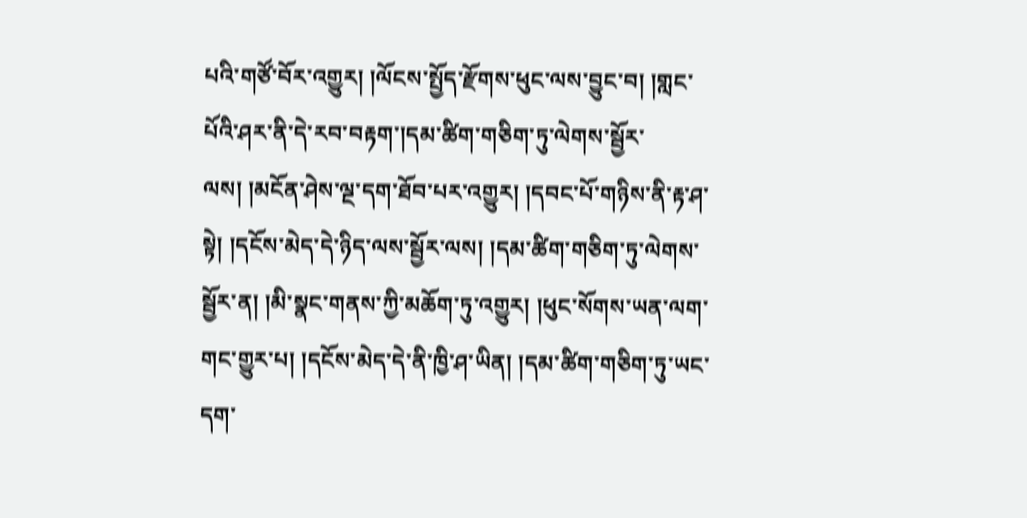པའི་གཙོ་བོར་འགྱུར། །ལོངས་སྤྱོད་རྫོགས་ཕུང་ལས་བྱུང་བ། །གླང་པོའི་ཤར་ནི་དེ་རབ་བརྟག་།དམ་ཚིག་གཅིག་ཏུ་ལེགས་སྦྱོར་ལས། །མངོན་ཤེས་ལྔ་དག་ཐོབ་པར་འགྱུར། །དབང་པོ་གཉིས་ནི་རྟ་ཤ་སྟེ། །དངོས་མེད་དེ་ཉིད་ལས་སྦྱོར་ལས། །དམ་ཚིག་གཅིག་ཏུ་ལེགས་སྦྱོར་ན། །མི་སྣང་གནས་ཀྱི་མཆོག་ཏུ་འགྱུར། །ཕུང་སོགས་ཡན་ལག་གང་གྱུར་པ། །དངོས་མེད་དེ་ནི་ཁྱི་ཤ་ཡིན། །དམ་ཚིག་གཅིག་ཏུ་ཡང་དག་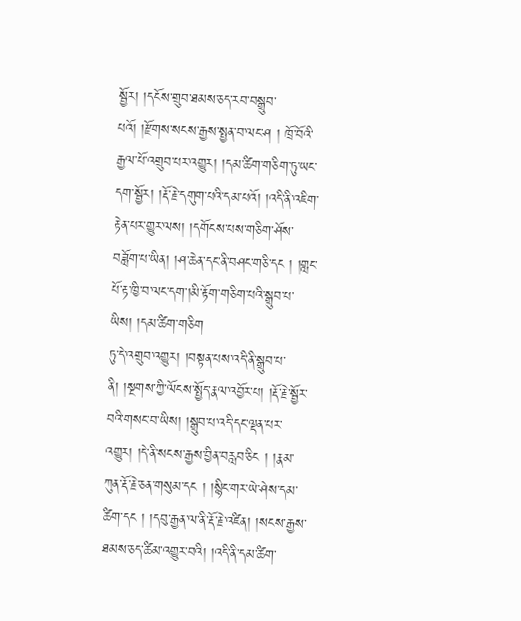སྦྱོར། །དངོས་གྲུབ་ཐམས་ཅད་རབ་བསྒྲུབ་པའོ། །རྫོགས་སངས་རྒྱས་སྤྱན་བ་ལང་ཤ ། ཁྲོ་བོའི་རྒྱལ་པོ་འགྲུབ་པར་འགྱུར། །དམ་ཚིག་གཅིག་ཏུ་ཡང་དག་སྦྱོར། །རྡོ་རྗེ་དགུག་པའི་དམ་པའོ། །འདི་ནི་འཇིག་རྟེན་པར་གྱུར་ལས། །དགོངས་པས་གཅིག་ཤོས་བཟློག་པ་ཡིན། །ཤ་ཆེན་དང་ནི་བཤང་གཅི་དང ། །གླང་པོ་རྟ་ཁྱི་བ་ལང་དག་།མི་རྟོག་གཅིག་པའི་སྒྲུབ་པ་ཡིས། །དམ་ཚིག་གཅིག
ཏུ་དེ་འགྲུབ་འགྱུར། །བསྟན་པས་འདི་ནི་སྒྲུབ་པ་ནི། །སྔགས་ཀྱི་ལོངས་སྤྱོད་རྣལ་འབྱོར་པ། །རྡོ་རྗེ་སྦྱོར་བའི་གསང་བ་ཡིས། །སྒྲུབ་པ་འདི་དང་ལྡན་པར་འགྱུར། །དེ་ནི་སངས་རྒྱས་བྱིན་བརླབ་ཅིང ། །རྣམ་ཀུན་རྡོ་རྗེ་ཅན་གསུམ་དང ། །སྙིང་གར་ཡེ་ཤེས་དམ་ཚིག་དང ། །དབུ་རྒྱན་ལ་ནི་རྡོ་རྗེ་འཛིན། །སངས་རྒྱས་ཐམས་ཅད་ཚིམ་འགྱུར་བའི། །འདི་ནི་དམ་ཚིག་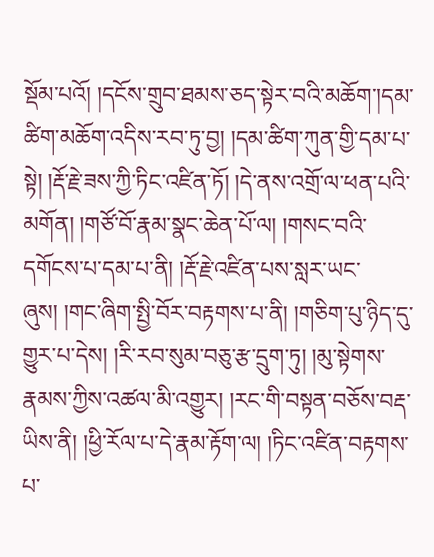སྡོམ་པའོ། །དངོས་གྲུབ་ཐམས་ཅད་སྟེར་བའི་མཆོག་།དམ་ཚིག་མཆོག་འདིས་རབ་ཏུ་བྱ། །དམ་ཚིག་ཀུན་གྱི་དམ་པ་སྟེ། །རྡོ་རྗེ་ཟས་ཀྱི་ཏིང་འཛིན་ཏོ། །དེ་ནས་འགྲོ་ལ་ཕན་པའི་མགོན། །གཙོ་བོ་རྣམ་སྣང་ཆེན་པོ་ལ། །གསང་བའི་དགོངས་པ་དམ་པ་ནི། །རྡོ་རྗེ་འཛིན་པས་སླར་ཡང་ཞུས། །གང་ཞིག་སྤྱི་བོར་བརྟགས་པ་ནི། །གཅིག་པུ་ཉིད་དུ་གྱུར་པ་དེས། །རི་རབ་སུམ་བཅུ་རྩ་དྲུག་ཏུ། །མུ་སྟེགས་རྣམས་ཀྱིས་འཚལ་མི་འགྱུར། །རང་གི་བསྟན་བཅོས་བརྡ་ཡིས་ནི། །ཕྱི་རོལ་པ་དེ་རྣམ་རྟོག་ལ། །ཏིང་འཛིན་བརྟགས་པ་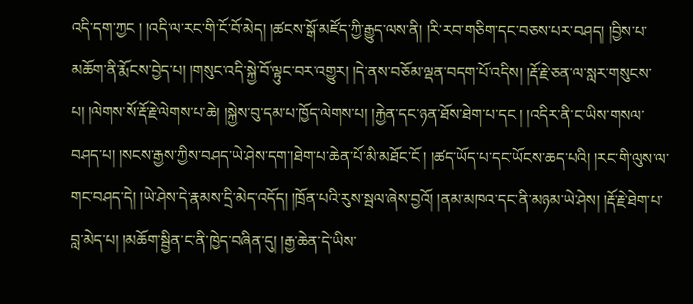འདི་དག་ཀྱང ། །འདི་ལ་རང་གི་ངོ་བོ་མེད། །ཚངས་སྒོ་མཛོད་ཀྱི་རྒྱུད་ལས་ནི། །རི་རབ་གཅིག་དང་བཅས་པར་བཤད། །བྱིས་པ་མཆོག་ནི་རྨོངས་བྱེད་པ། །གསུང་འདི་སྐྱེ་བོ་ལྟུང་བར་འགྱུར། །དེ་ནས་བཅོམ་ལྡན་བདག་པོ་འདིས། །རྡོ་རྗེ་ཅན་ལ་སླར་གསུངས་པ། །ལེགས་སོ་རྡོ་རྗེ་ལེགས་པ་ཆེ། །སྐྱེས་བུ་དམ་པ་ཁྱོད་ལེགས་པ། །རྐྱེན་དང་ཉན་ཐོས་ཐེག་པ་དང ། །འདིར་ནི་ང་ཡིས་གསལ་བཤད་པ། །སངས་རྒྱས་ཀྱིས་བཤད་ཡེ་ཤེས་དག་།ཐེག་པ་ཆེན་པོ་མི་མཐོང་ངོ ། །ཚད་ཡོད་པ་དང་ཡོངས་ཆད་པའི། །རང་གི་ལུས་ལ་གང་བཤད་དེ། །ཡེ་ཤེས་དེ་རྣམས་དྲི་མེད་འདོད། །ཁྲོན་པའི་རུས་སྦལ་ཞེས་བྱའོ། །ནམ་མཁའ་དང་ནི་མཉམ་ཡེ་ཤེས། །རྡོ་རྗེ་ཐེག་པ་བླ་མེད་པ། །མཆོག་སྦྱིན་ང་ནི་ཁྱེད་བཞིན་དུ། །རྒྱ་ཆེན་དེ་ཡིས་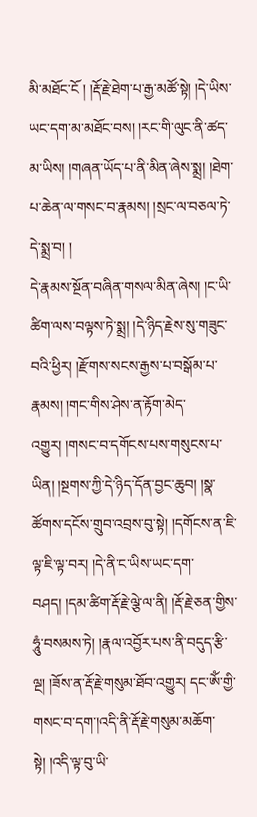མི་མཐོང་ངོ ། །རྡོ་རྗེ་ཐེག་པ་རྒྱ་མཚོ་སྟེ། །དེ་ཡིས་ཡང་དག་མ་མཐོང་བས། །རང་གི་ལུང་ནི་ཚད་མ་ཡིས། །གཞན་ཡོད་པ་ནི་མིན་ཞེས་སྨྲ། །ཐེག་པ་ཆེན་ལ་གསང་བ་རྣམས། །སྲང་ལ་བཅལ་ཏེ་དེ་སྨྲ་བ། །
དེ་རྣམས་སྔོན་བཞིན་གསལ་མིན་ཞེས། །ང་ཡི་ཚིག་ལས་བལྟས་ཏེ་སྨྲ། །དེ་ཉིད་རྗེས་སུ་གཟུང་བའི་ཕྱིར། །རྫོགས་སངས་རྒྱས་པ་བསྒོམ་པ་རྣམས། །གང་གིས་ཤེས་ན་རྟོག་མེད་འགྱུར། །གསང་བ་དགོངས་པས་གསུངས་པ་ཡིན། །སྔགས་ཀྱི་དེ་ཉིད་དོན་བྱང་ཆུབ། །སྣ་ཚོགས་དངོས་གྲུབ་འབྲས་བུ་སྟེ། །དགོངས་ན་ཇི་ལྟ་ཇི་ལྟ་བར། །དེ་ནི་ང་ཡིས་ཡང་དག་བཤད། །དམ་ཚིག་རྡོ་རྗེ་ལྕེ་ལ་ནི། །རྡོ་རྗེ་ཅན་གྱིས་ཧཱུཾ་བསམས་ཏེ། །རྣལ་འབྱོར་པས་ནི་བདུད་རྩི་ལྔ། །ཟོས་ན་རྡོ་རྗེ་གསུམ་ཐོབ་འགྱུར། དང་ཨོཾ་གྱི་གསང་བ་དག་།འདི་ནི་རྡོ་རྗེ་གསུམ་མཆོག་སྟེ། །འདི་ལྟ་བུ་ཡི་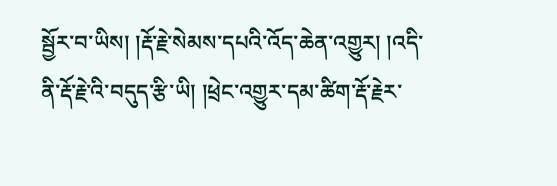སྦྱོར་བ་ཡིས། །རྡོ་རྗེ་སེམས་དཔའི་འོད་ཆེན་འགྱུར། །འདི་ནི་རྡོ་རྗེ་འི་བདུད་རྩི་ཡི། །ཕྲེང་འགྱུར་དམ་ཚིག་རྡོ་རྗེར་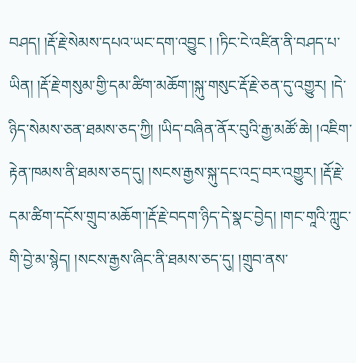བཤད། །རྡོ་རྗེ་སེམས་དཔའ་ཡང་དག་འབྱུང ། །ཏིང་ངེ་འཛིན་ནི་བཤད་པ་ཡིན། །རྡོ་རྗེ་གསུམ་གྱི་དམ་ཚིག་མཆོག་།སྐུ་གསུང་རྡོ་རྗེ་ཅན་དུ་འགྱུར། །དེ་ཉིད་སེམས་ཅན་ཐམས་ཅད་ཀྱི། །ཡིད་བཞིན་ནོར་བུའི་རྒྱ་མཚོ་ཆེ། །འཇིག་རྟེན་ཁམས་ནི་ཐམས་ཅད་དུ། །སངས་རྒྱས་སྐུ་དང་འདྲ་བར་འགྱུར། །རྡོ་རྗེ་དམ་ཚིག་དངོས་གྲུབ་མཆོག་།རྡོ་རྗེ་བདག་ཉིད་དེ་སྣང་བྱེད། །གང་གཱའི་ཀླུང་གི་བྱེ་མ་སྙེད། །སངས་རྒྱས་ཞིང་ནི་ཐམས་ཅད་དུ། །གྲུབ་ནས་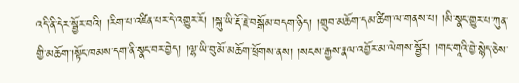འདི་ནི་དེར་སྦྱོར་བའི། །རིག་པ་འཛིན་པར་དེ་འགྱུར་རོ། །སྐུ་ཡི་རྡོ་རྗེ་བསྒོམ་བདག་ཉིད། །གྲུབ་མཆོག་དམ་ཚིག་ལ་གནས་པ། །མི་སྣང་གྱུར་པ་ཀུན་གྱི་མཆོག་།སྟོང་ཁམས་དག་ནི་སྣང་བར་བྱེད། །ལྷ་ཡི་བུ་མོ་མཆོག་ཕྲོགས་ནས། །སངས་རྒྱས་རྣལ་འབྱོར་མ་ལེགས་སྦྱོར། །གང་གཱའི་བྱེ་སྙེད་ཅེས་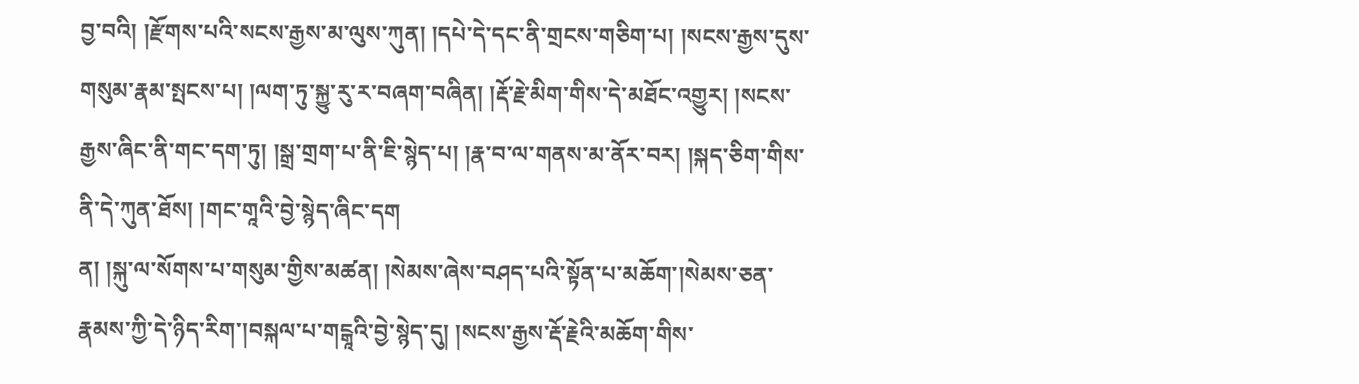བྱ་བའི། །རྫོགས་པའི་སངས་རྒྱས་མ་ལུས་ཀུན། །དཔེ་དེ་དང་ནི་གྲངས་གཅིག་པ། །སངས་རྒྱས་དུས་གསུམ་རྣམ་སྤངས་པ། །ལག་ཏུ་སྐྱུ་རུ་ར་བཞག་བཞིན། །རྡོ་རྗེ་མིག་གིས་དེ་མཐོང་འགྱུར། །སངས་རྒྱས་ཞིང་ནི་གང་དག་ཏུ། །སྒྲ་གྲག་པ་ནི་ཇི་སྙེད་པ། །རྣ་བ་ལ་གནས་མ་ནོར་བར། །སྐད་ཅིག་གིས་ནི་དེ་ཀུན་ཐོས། །གང་གཱའི་བྱེ་སྙེད་ཞིང་དག
ན། །སྐུ་ལ་སོགས་པ་གསུམ་གྱིས་མཚན། །སེམས་ཞེས་བཤད་པའི་སྟོན་པ་མཆོག་།སེམས་ཅན་རྣམས་ཀྱི་དེ་ཉིད་རིག་།བསྐལ་པ་གངྒཱའི་བྱེ་སྙེད་དུ། །སངས་རྒྱས་རྡོ་རྗེའི་མཆོག་གིས་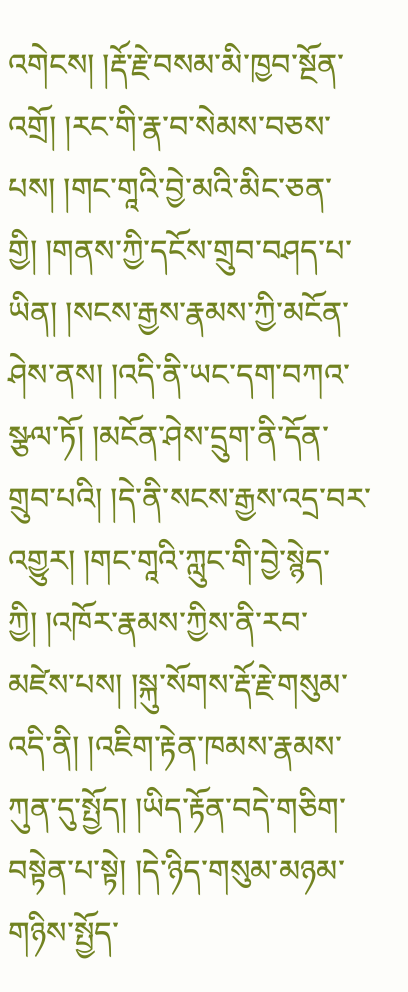འགེངས། །རྡོ་རྗེ་བསམ་མི་ཁྱབ་སྔོན་འགྲོ། །རང་གི་རྣ་བ་སེམས་བཅས་པས། །གང་གཱའི་བྱེ་མའི་མིང་ཅན་གྱི། །གནས་ཀྱི་དངོས་གྲུབ་བཤད་པ་ཡིན། །སངས་རྒྱས་རྣམས་ཀྱི་མངོན་ཤེས་ནས། །འདི་ནི་ཡང་དག་བཀའ་སྩལ་ཏོ། །མངོན་ཤེས་དྲུག་ནི་དོན་གྲུབ་པའི། །དེ་ནི་སངས་རྒྱས་འདྲ་བར་འགྱུར། །གང་གཱའི་ཀླུང་གི་བྱེ་སྙེད་ཀྱི། །འཁོར་རྣམས་ཀྱིས་ནི་རབ་མཛེས་པས། །སྐུ་སོགས་རྡོ་རྗེ་གསུམ་འདི་ནི། །འཇིག་རྟེན་ཁམས་རྣམས་ཀུན་དུ་སྤྱོད། །ཡིད་རྟོན་བདེ་གཅིག་བསྟེན་པ་སྟེ། །དེ་ཉིད་གསུམ་མཉམ་གཉིས་སྤྱོད་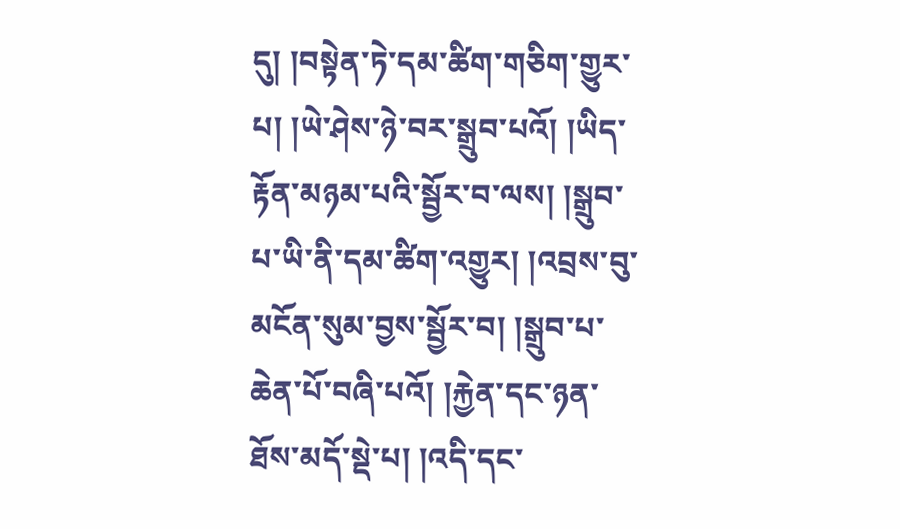དུ། །བསྟེན་ཏེ་དམ་ཚིག་གཅིག་གྱུར་པ། །ཡེ་ཤེས་ཉེ་བར་སྒྲུབ་པའོ། །ཡིད་རྟོན་མཉམ་པའི་སྦྱོར་བ་ལས། །སྒྲུབ་པ་ཡི་ནི་དམ་ཚིག་འགྱུར། །འབྲས་བུ་མངོན་སུམ་བྱས་སྦྱོར་བ། །སྒྲུབ་པ་ཆེན་པོ་བཞི་པའོ། །རྐྱེན་དང་ཉན་ཐོས་མདོ་སྡེ་པ། །འདི་དང་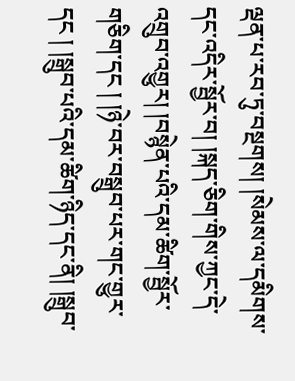ལྡན་པ་རབ་ཏུ་བསྔགས། །སེམས་ལ་དམིགས་དང་འདིར་སྦྱོར་བ། །སྐད་ཅིག་གིས་ཀྱང་དེ་འགྲུབ་འགྱུར། །བསྙེན་པའི་དམ་ཚིག་སྦྱོར་གཅིག་དང ། །ཉེ་བར་བསྒྲུབ་པར་གང་གྱུར་དང ། །སྒྲུབ་པའི་དམ་ཚིག་ཉིད་དང་ནི། །སྒྲུབ་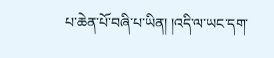པ་ཆེན་པོ་བཞི་པ་ཡིན། །འདི་ལ་ཡང་དག་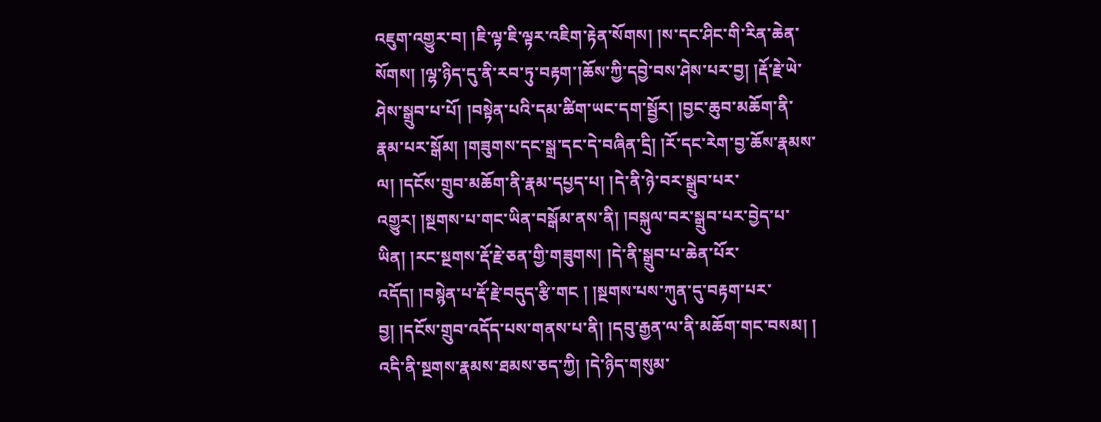འཇུག་འགྱུར་བ། །ཇི་ལྟ་ཇི་ལྟར་འཇིག་རྟེན་སོགས། །ས་དང་ཤིང་གི་རིན་ཆེན་སོགས། །ལྷ་ཉིད་དུ་ནི་རབ་ཏུ་བརྟག་།ཆོས་ཀྱི་དབྱེ་བས་ཤེས་པར་བྱ། །རྡོ་རྗེ་ཡེ་ཤེས་སྒྲུབ་པ་པོ། །བསྟེན་པའི་དམ་ཚིག་ཡང་དག་སྦྱོར། །བྱང་ཆུབ་མཆོག་ནི་རྣམ་པར་སྒོམ། །གཟུགས་དང་སྒྲ་དང་དེ་བཞིན་དྲི། །རོ་དང་རེག་བྱ་ཆོས་རྣམས་ལ། །དངོས་གྲུབ་མཆོག་ནི་རྣམ་དཔྱད་པ། །དེ་ནི་ཉེ་བར་སྒྲུབ་པར་འགྱུར། །སྔགས་པ་གང་ཡིན་བསྒོམ་ནས་ནི། །བསྐུལ་བར་སྒྲུབ་པར་བྱེད་པ་ཡིན། །རང་སྔགས་རྡོ་རྗེ་ཅན་གྱི་གཟུགས། །དེ་ནི་སྒྲུབ་པ་ཆེན་པོར་འདོད། །བསྙེན་པ་རྡོ་རྗེ་བདུད་རྩི་གང ། །སྔགས་པས་ཀུན་དུ་བརྟག་པར་བྱ། །དངོས་གྲུབ་འདོད་པས་གནས་པ་ནི། །དབུ་རྒྱན་ལ་ནི་མཆོག་གང་བསམ། །
འདི་ནི་སྔགས་རྣམས་ཐམས་ཅད་ཀྱི། །དེ་ཉིད་གསུམ་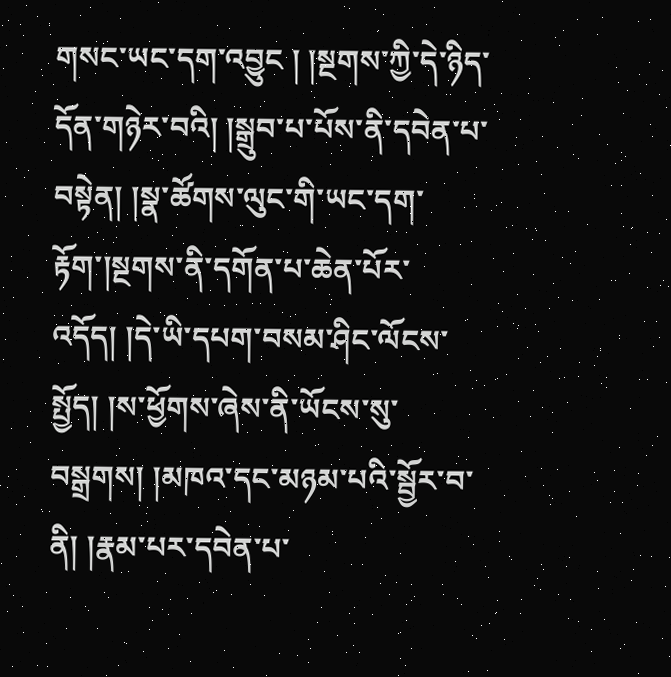གསང་ཡང་དག་འབྱུང ། །སྔགས་ཀྱི་དེ་ཉིད་དོན་གཉེར་བའི། །སྒྲུབ་པ་པོས་ནི་དབེན་པ་བསྟེན། །སྣ་ཚོགས་ལུང་གི་ཡང་དག་རྟོག་།སྔགས་ནི་དགོན་པ་ཆེན་པོར་འདོད། །དེ་ཡི་དཔག་བསམ་ཤིང་ལོངས་སྤྱོད། །ས་ཕྱོགས་ཞེས་ནི་ཡོངས་སུ་བསྒྲགས། །མཁའ་དང་མཉམ་པའི་སྦྱོར་བ་ནི། །རྣམ་པར་དབེན་པ་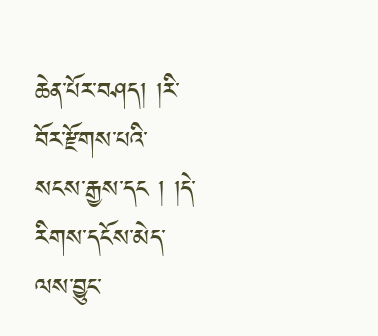ཆེན་པོར་བཤད། །རི་བོར་རྫོགས་པའི་སངས་རྒྱས་དང ། །དེ་རིགས་དངོས་མེད་ལས་བྱུང་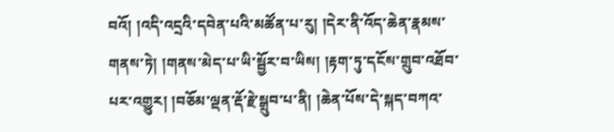བའོ། །འདི་འདྲའི་དབེན་པའི་མཚོན་པ་རུ། །དེར་ནི་འོད་ཆེན་རྣམས་གནས་ཏེ། །གནས་མེད་པ་ཡི་སྦྱོར་བ་ཡིས། །རྟག་ཏུ་དངོས་གྲུབ་འཐོབ་པར་འགྱུར། །བཅོམ་ལྡན་རྡོ་རྗེ་སྒྲུབ་པ་ནི། །ཆེན་པོས་དེ་སྐད་བཀའ་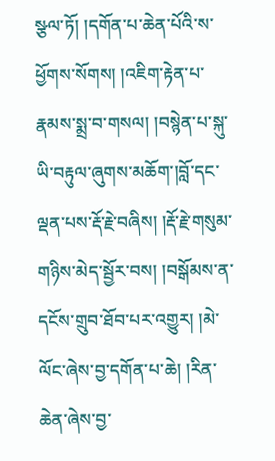སྩལ་ཏོ། །དགོན་པ་ཆེན་པོའི་ས་ཕྱོགས་སོགས། །འཇིག་རྟེན་པ་རྣམས་སྨྲ་བ་གསལ། །བསྙེན་པ་སྐུ་ཡི་བརྟུལ་ཞུགས་མཆོག་།བློ་དང་ལྡན་པས་རྡོ་རྗེ་བཞིས། །རྡོ་རྗེ་གསུམ་གཉིས་མེད་སྦྱོར་བས། །བསྒོམས་ན་དངོས་གྲུབ་ཐོབ་པར་འགྱུར། །མེ་ལོང་ཞེས་བྱ་དགོན་པ་ཆེ། །རིན་ཆེན་ཞེས་བྱ་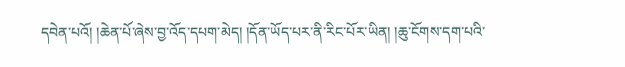དབེན་པའོ། །ཆེན་པོ་ཞེས་བྱ་འོད་དཔག་མེད། །དོན་ཡོད་པར་ནི་རིང་པོར་ཡིན། །ཆུ་ངོགས་དག་པའི་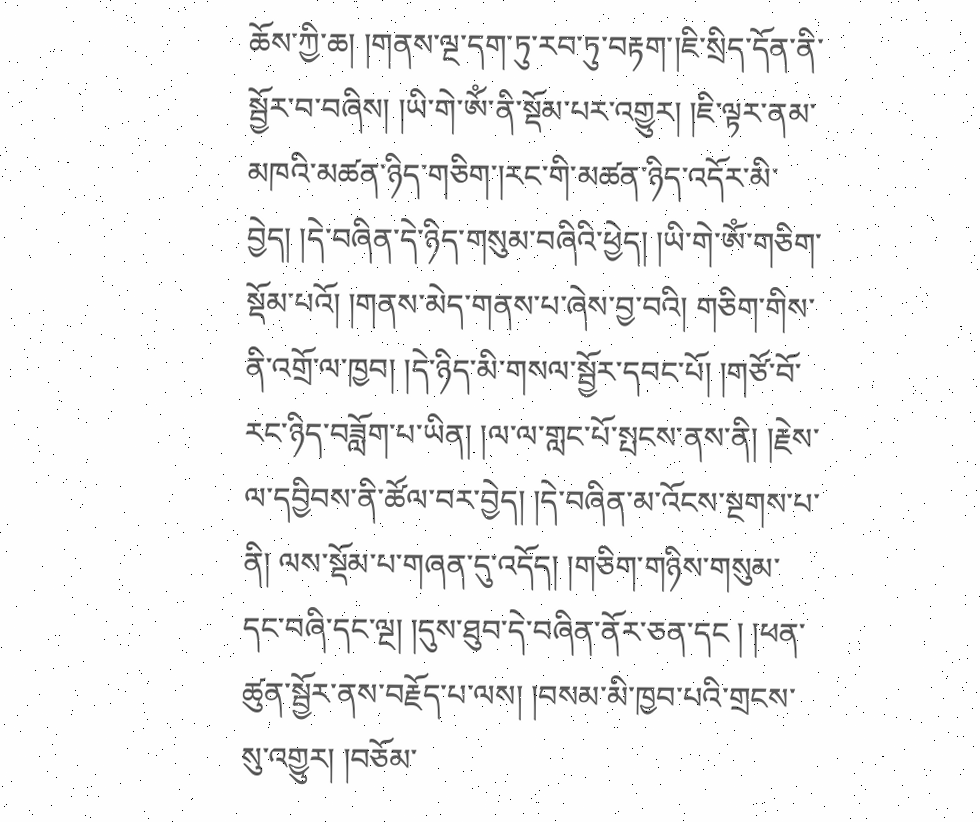ཆོས་ཀྱི་ཆ། །གནས་ལྔ་དག་ཏུ་རབ་ཏུ་བརྟག་།ཇི་སྲིད་དོན་ནི་སྦྱོར་བ་བཞིས། །ཡི་གེ་ཨོཾ་ནི་སྡོམ་པར་འགྱུར། །ཇི་ལྟར་ནམ་མཁའི་མཚན་ཉིད་གཅིག་།རང་གི་མཚན་ཉིད་འདོར་མི་བྱེད། །དེ་བཞིན་དེ་ཉིད་གསུམ་བཞིའི་ཕྱེད། །ཡི་གེ་ཨོཾ་གཅིག་སྡོམ་པའོ། །གནས་མེད་གནས་པ་ཞེས་བྱ་བའི། གཅིག་གིས་ནི་འགྲོ་ལ་ཁྱབ། །དེ་ཉིད་མི་གསལ་སྦྱོར་དབང་པོ། །གཙོ་བོ་རང་ཉིད་བཟློག་པ་ཡིན། །ལ་ལ་གླང་པོ་སྤངས་ནས་ནི། །རྗེས་ལ་དབྱིབས་ནི་ཚོལ་བར་བྱེད། །དེ་བཞིན་མ་འོངས་སྔགས་པ་ནི། ལས་སྡོམ་པ་གཞན་དུ་འདོད། །གཅིག་གཉིས་གསུམ་དང་བཞི་དང་ལྔ། །དུས་ཐུབ་དེ་བཞིན་ནོར་ཅན་དང ། །ཕན་ཚུན་སྦྱོར་ནས་བརྗོད་པ་ལས། །བསམ་མི་ཁྱབ་པའི་གྲངས་སུ་འགྱུར། །བཅོམ་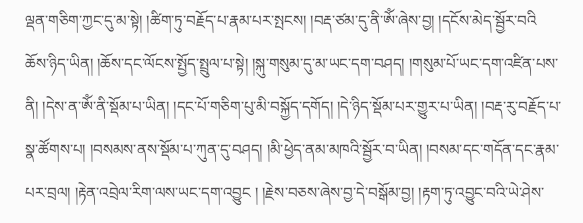ལྡན་གཅིག་ཀྱང་དུ་མ་སྟེ། །ཚིག་ཏུ་བརྗོད་པ་རྣམ་པར་སྤངས། །བརྡ་ཙམ་དུ་ནི་ཨོཾ་ཞེས་བྱ། །དངོས་མེད་སྦྱོར་བའི
ཆོས་ཉིད་ཡིན། །ཆོས་དང་ལོངས་སྤྱོད་སྤྲུལ་པ་སྟེ། །སྐུ་གསུམ་དུ་མ་ཡང་དག་བཤད། །གསུམ་པོ་ཡང་དག་འཛིན་པས་ནི། །དེས་ན་ཨོཾ་ནི་སྡོམ་པ་ཡིན། །དང་པོ་གཅིག་པུ་མི་བསྐྱོད་དགོད། །དེ་ཉིད་སྡོམ་པར་གྱུར་པ་ཡིན། །བརྡ་རུ་བརྗོད་པ་སྣ་ཚོགས་པ། །བསམས་ནས་སྡོམ་པ་ཀུན་དུ་བཤད། །མི་ཕྱེད་ནམ་མཁའི་སྦྱོར་བ་ཡིན། །བསམ་དང་གདོན་དང་རྣམ་པར་བྲལ། །རྟེན་འབྲེལ་རིག་ལས་ཡང་དག་འབྱུང ། །རྗེས་བཅས་ཞེས་བྱ་དེ་བསྒོམ་བྱ། །རྟག་ཏུ་འབྱུང་བའི་ཡེ་ཤེས་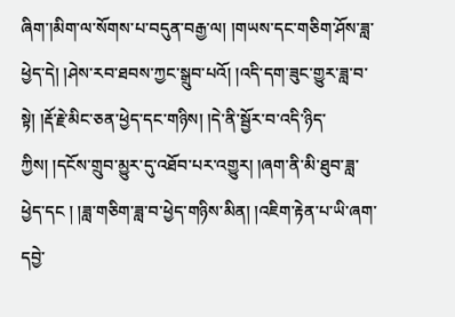ཞིག་།མིག་ལ་སོགས་པ་བདུན་བརྒྱ་ལ། །གཡས་དང་གཅིག་ཤོས་ཟླ་ཕྱེད་དེ། །ཤེས་རབ་ཐབས་ཀྱང་སྒྲུབ་པའོ། །འདི་དག་ཟུང་གྱུར་ཟླ་བ་སྟེ། །རྡོ་རྗེ་མིང་ཅན་ཕྱེད་དང་གཉིས། །དེ་ནི་སྦྱོར་བ་འདི་ཉིད་ཀྱིས། །དངོས་གྲུབ་མྱུར་དུ་འཐོབ་པར་འགྱུར། །ཞག་ནི་མི་ཐུབ་ཟླ་ཕྱེད་དང ། །ཟླ་གཅིག་ཟླ་བ་ཕྱེད་གཉིས་མིན། །འཇིག་རྟེན་པ་ཡི་ཞག་དབྱེ་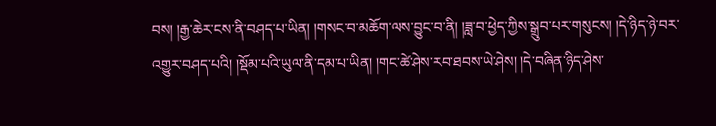བས། །རྒྱ་ཆེར་ངས་ནི་བཤད་པ་ཡིན། །གསང་བ་མཆོག་ལས་བྱུང་བ་ནི། །ཟླ་བ་ཕྱེད་ཀྱིས་སྒྲུབ་པར་གསུངས། །དེ་ཉིད་ཉེ་བར་འགྱུར་བཤད་པའི། །སྡོམ་པའི་ཡུལ་ནི་དམ་པ་ཡིན། །གང་ཚེ་ཤེས་རབ་ཐབས་ཡེ་ཤེས། །དེ་བཞིན་ཉིད་ཤེས་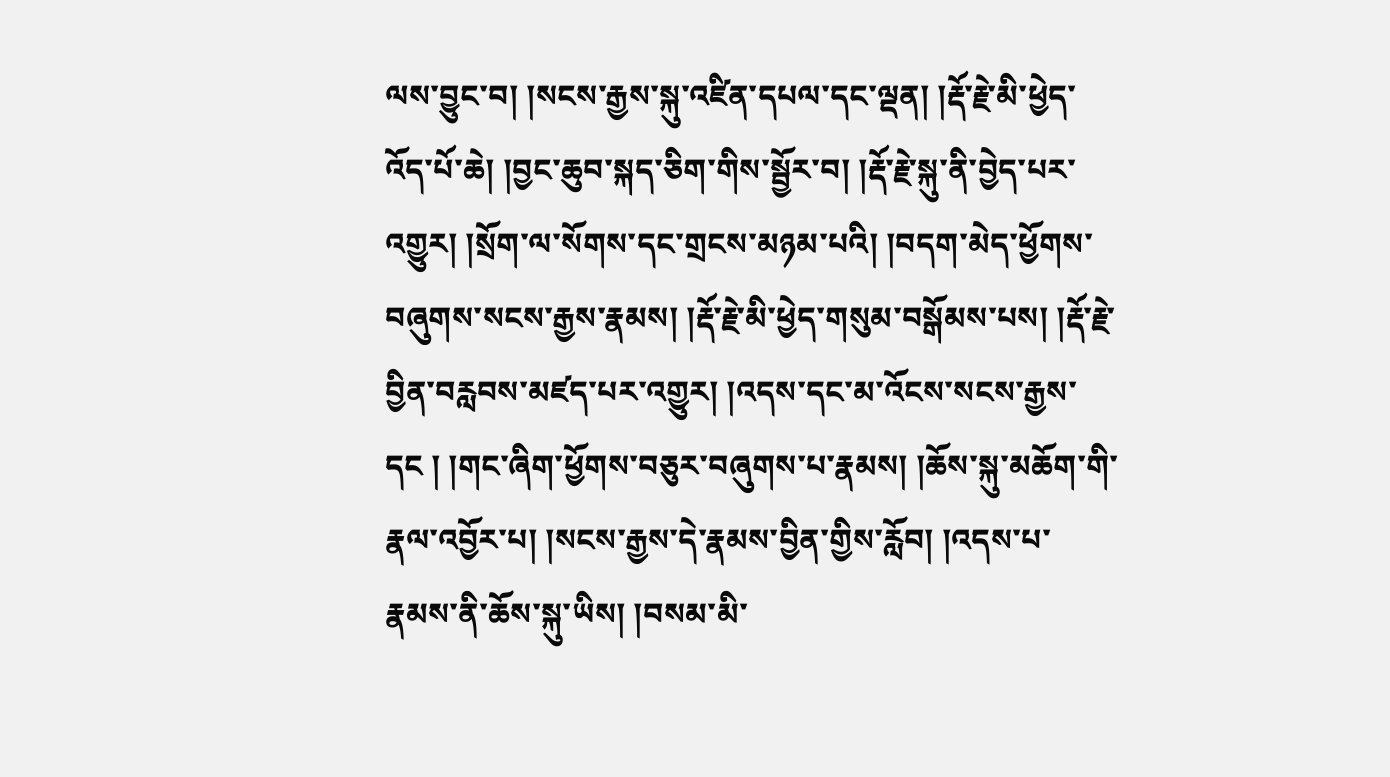ལས་བྱུང་བ། །སངས་རྒྱས་སྐུ་འཛིན་དཔལ་དང་ལྡན། །རྡོ་རྗེ་མི་ཕྱེད་འོད་པོ་ཆེ། །བྱང་ཆུབ་སྐད་ཅིག་གིས་སྦྱོར་བ། །རྡོ་རྗེ་སྐུ་ནི་བྱེད་པར་འགྱུར། །སྲོག་ལ་སོགས་དང་གྲངས་མཉམ་པའི། །བདག་མེད་ཕྱོགས་བཞུགས་སངས་རྒྱས་རྣམས། །རྡོ་རྗེ་མི་ཕྱེད་གསུམ་བསྒོམས་པས། །རྡོ་རྗེ་བྱིན་བརླབས་མཛད་པར་འགྱུར། །འདས་དང་མ་འོངས་སངས་རྒྱས་དང ། །གང་ཞིག་ཕྱོགས་བཅུར་བཞུགས་པ་རྣམས། །ཆོས་སྐུ་མཆོག་གི་རྣལ་འབྱོར་པ། །སངས་རྒྱས་དེ་རྣམས་བྱིན་གྱིས་རློབ། །འདས་པ་རྣམས་ནི་ཆོས་སྐུ་ཡིས། །བསམ་མི་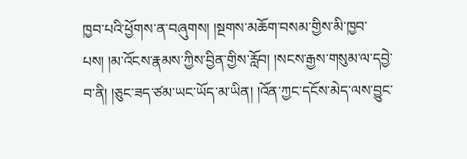ཁྱབ་པའི་ཕྱོགས་ན་བཞུགས། །སྔགས་མཆོག་བསམ་གྱིས་མི་ཁྱབ་པས། །མ་འོངས་རྣམས་ཀྱིས་བྱིན་གྱིས་རློབ། །སངས་རྒྱས་གསུམ་ལ་དབྱེ་བ་ནི། །ཅུང་ཟད་ཙམ་ཡང་ཡོད་མ་ཡིན། །འོན་ཀྱང་དངོས་མེད་ལས་བྱུང་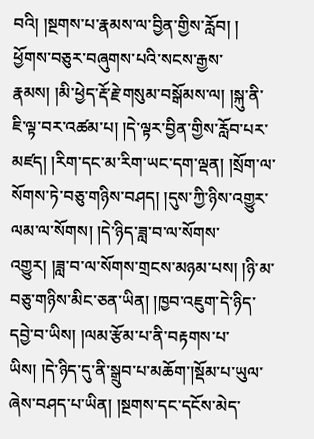བའི། །སྔགས་པ་རྣམས་ལ་བྱིན་གྱིས་རློབ། །
ཕྱོགས་བཅུར་བཞུགས་པའི་སངས་རྒྱས་རྣམས། །མི་ཕྱེད་རྡོ་རྗེ་གསུམ་བསྒོམས་ལ། །སྐུ་ནི་ཇི་ལྟ་བར་འཚམ་པ། །དེ་ལྟར་བྱིན་གྱིས་རློབ་པར་མཛད། །རིག་དང་མ་རིག་ཡང་དག་ལྡན། །སྲོག་ལ་སོགས་ཏེ་བཅུ་གཉིས་བཤད། །དུས་ཀྱི་ཉིས་འགྱུར་ལམ་ལ་སོགས། །དེ་ཉིད་ཟླ་བ་ལ་སོགས་འགྱུར། །ཟླ་བ་ལ་སོགས་གྲངས་མཉམ་པས། །ཉི་མ་བཅུ་གཉིས་མིང་ཅན་ཡིན། །ཁྱབ་འཇུག་དེ་ཉིད་དབྱེ་བ་ཡིས། །ལམ་རྩོམ་པ་ནི་བརྟགས་པ་ཡིས། །དེ་ཉིད་དུ་ནི་སྒྲུབ་པ་མཆོག་།སྡོམ་པ་ཡུལ་ཞེས་བཤད་པ་ཡིན། །སྔགས་དང་དངོས་མེད་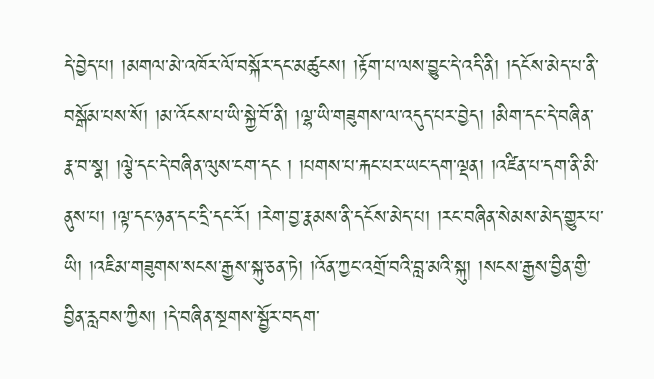དེ་བྱེད་པ། །མགལ་མེ་འཁོར་ལོ་བསྐོར་དང་མཚུངས། །རྟོག་པ་ལས་བྱུང་དེ་འདི་ནི། །དངོས་མེད་པ་ནི་བསྒོམ་པས་སོ། །མ་འོངས་པ་ཡི་སྐྱེ་བོ་ནི། །ལྷ་ཡི་གཟུགས་ལ་འདུད་པར་བྱེད། །མིག་དང་དེ་བཞིན་རྣ་བ་སྣ། །ལྕེ་དང་དེ་བཞིན་ལུས་ངག་དང ། །པགས་པ་རྐང་པར་ཡང་དག་ལྡན། །འཛིན་པ་དག་ནི་མི་ནུས་པ། །ལྟ་དང་ཉན་དང་དྲི་དང་རོ། །རེག་བྱ་རྣམས་ནི་དངོས་མེད་པ། །རང་བཞིན་སེམས་མེད་གྱུར་པ་ཡི། །འཇིམ་གཟུགས་སངས་རྒྱས་སྐུ་ཅན་ཏེ། །འོན་ཀྱང་འགྲོ་བའི་བླ་མའི་སྐུ། །སངས་རྒྱས་བྱིན་གྱི་བྱིན་རླབས་ཀྱིས། །དེ་བཞིན་སྔགས་སྦྱོར་བདག་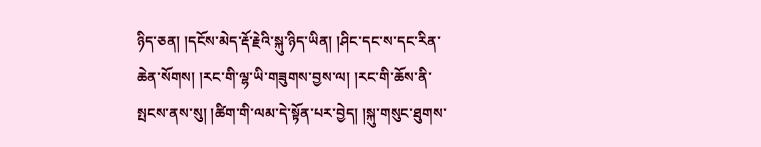ཉིད་ཅན། །དངོས་མེད་རྡོ་རྗེའི་སྐུ་ཉིད་ཡིན། །ཤིང་དང་ས་དང་རིན་ཆེན་སོགས། །རང་གི་ལྷ་ཡི་གཟུགས་བྱས་ལ། །རང་གི་ཆོས་ནི་སྤངས་ནས་སུ། །ཚིག་གི་ལམ་དེ་སྟོན་པར་བྱེད། །སྐུ་གསུང་ཐུགས་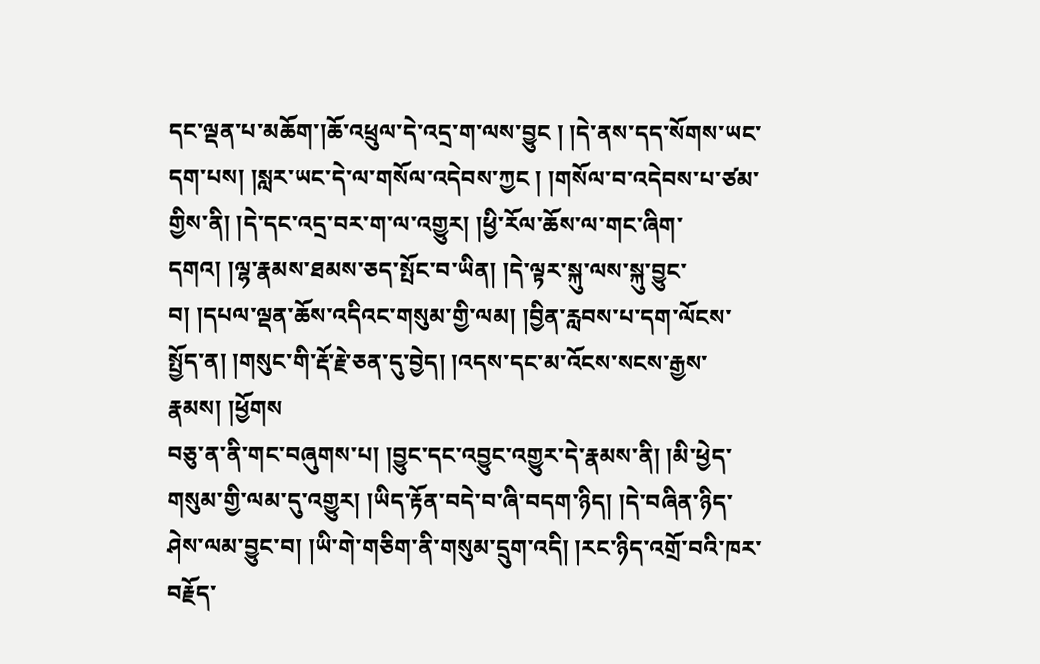དང་ལྡན་པ་མཆོག་།ཆོ་འཕྲུལ་དེ་འདྲ་ག་ལས་བྱུང ། །དེ་ནས་དད་སོགས་ཡང་དག་པས། །སླར་ཡང་དེ་ལ་གསོལ་འདེབས་ཀྱང ། །གསོལ་བ་འདེབས་པ་ཙམ་གྱིས་ནི། །དེ་དང་འདྲ་བར་ག་ལ་འགྱུར། །ཕྱི་རོལ་ཆོས་ལ་གང་ཞིག་དགའ། །ལྷ་རྣམས་ཐམས་ཅད་སྤོང་བ་ཡིན། །དེ་ལྟར་སྐུ་ལས་སྐུ་བྱུང་བ། །དཔལ་ལྡན་ཆོས་འདིའང་གསུམ་གྱི་ལམ། །བྱིན་རླབས་པ་དག་ལོངས་སྤྱོད་ན། །གསུང་གི་རྡོ་རྗེ་ཅན་དུ་བྱེད། །འདས་དང་མ་འོངས་སངས་རྒྱས་རྣམས། །ཕྱོགས
བཅུ་ན་ནི་གང་བཞུགས་པ། །བྱུང་དང་འབྱུང་འགྱུར་དེ་རྣམས་ནི། །མི་ཕྱེད་གསུམ་གྱི་ལམ་དུ་འགྱུར། །ཡིད་རྟོན་བདེ་བ་ཞི་བདག་ཉིད། །དེ་བཞིན་ཉིད་ཤེས་ལམ་བྱུང་བ། །ཡི་གེ་གཅིག་ནི་གསུམ་དྲུག་འདི། །རང་ཉིད་འགྲོ་བའི་ཁར་བརྗོད་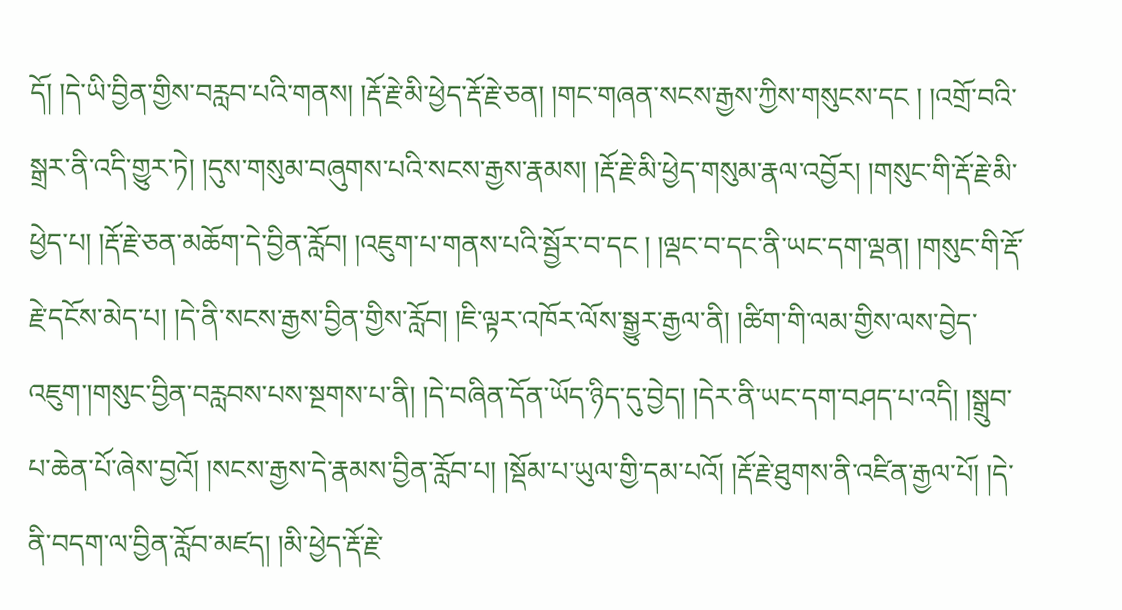དོ། །དེ་ཡི་བྱིན་གྱིས་བརླབ་པའི་གནས། །རྡོ་རྗེ་མི་ཕྱེད་རྡོ་རྗེ་ཅན། །གང་གཞན་སངས་རྒྱས་ཀྱིས་གསུངས་དང ། །འགྲོ་བའི་སྒྲར་ནི་འདི་གྱུར་ཏེ། །དུས་གསུམ་བཞུགས་པའི་སངས་རྒྱས་རྣམས། །རྡོ་རྗེ་མི་ཕྱེད་གསུམ་རྣལ་འབྱོར། །གསུང་གི་རྡོ་རྗེ་མི་ཕྱེད་པ། །རྡོ་རྗེ་ཅན་མཆོག་དེ་བྱིན་རློབ། །འཇུག་པ་གནས་པའི་སྦྱོར་བ་དང ། །ལྡང་བ་དང་ནི་ཡང་དག་ལྡན། །གསུང་གི་རྡོ་རྗེ་དངོས་མེད་པ། །དེ་ནི་སངས་རྒྱས་བྱིན་གྱིས་རློབ། །ཇི་ལྟར་འཁོར་ལོས་སྒྱུར་རྒྱལ་ནི། །ཚིག་གི་ལམ་གྱིས་ལས་བྱེད་འཇུག་།གསུང་བྱིན་བརླབས་པས་སྔགས་པ་ནི། །དེ་བཞིན་དོན་ཡོད་ཉིད་དུ་བྱེད། །དེར་ནི་ཡང་དག་བཤད་པ་འདི། །སྒྲུབ་པ་ཆེན་པོ་ཞེས་བྱའོ། །སངས་རྒྱས་དེ་རྣམས་བྱིན་རློབ་པ། །སྡོམ་པ་ཡུལ་གྱི་དམ་པའོ། །རྡོ་རྗེ་ཐུགས་ནི་འཛིན་རྒྱལ་པོ། །དེ་ནི་བདག་ལ་བྱིན་རློབ་མཛད། །མི་ཕྱེད་རྡོ་རྗེ་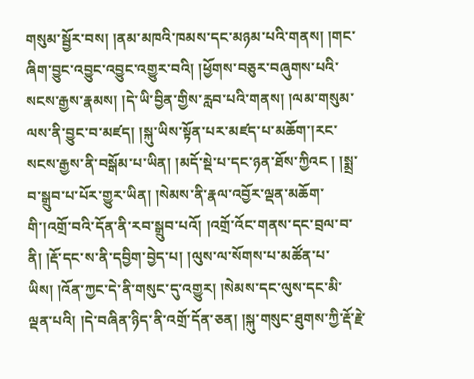གསུམ་སྦྱོར་བས། །ནམ་མཁའི་ཁམས་དང་མཉམ་པའི་གནས། །གང་ཞིག་བྱུང་འབྱུང་འབྱུང་འགྱུར་བའི། །ཕྱོགས་བཅུར་བཞུགས་པའི་སངས་རྒྱས་རྣམས། །དེ་ཡི་བྱིན་གྱིས་རླབ་པའི་གནས། །ལམ་གསུམ་ལས་ནི་བྱུང་བ་མཛད། །སྐུ་ཡིས་སྟོན་པར་མཛད་པ་མཆོག་།རང་སངས་རྒྱས་ནི་བསྒོམ་པ་ཡིན། །མདོ་སྡེ་པ་དང་ཉན་ཐོས་ཀྱིའང ། །སྨྲ་བ་སྒྲུབ་པ་པོར་གྱུར་ཡིན། །སེམས་ནི་རྣལ་འབྱོར་ལྡན་མཆོག་གི་།འགྲོ་བའི་དོན་ནི་རབ་སྒྲུབ་པའོ། །འགྲོ་འོང་གནས་དང་བྲལ་བ་ནི། །རྡོ་དང་ས་ནི་དབྱིག་བྱེད་པ། །ལུས་ལ་སོགས་པ་མཚོན་པ་ཡིས། །འོན་ཀྱང་དེ་ནི་གསུང་དུ་འགྱུར། །སེམས་དང་ལུས་དང་མི་ལྡན་པའི། །དེ་བཞིན་ཉིད་ནི་འགྲོ་དོན་ཅན། །སྐུ་གསུང་ཐུགས་ཀྱི་རྡོ་རྗེ་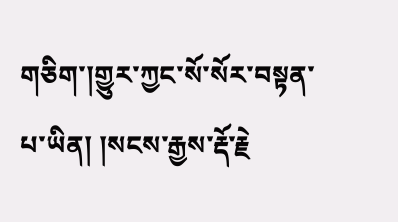གཅིག་།གྱུར་ཀྱང་སོ་སོར་བསྟན་པ་ཡིན། །སངས་རྒྱས་རྡོ་རྗེ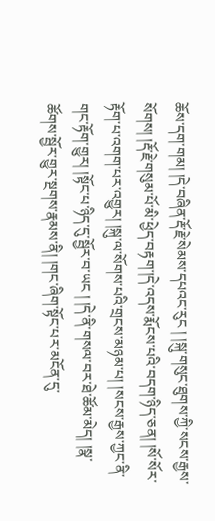ཆོས་དག་གམ། །དེ་བཞིན་རྡོ་རྗེ་སེམས་དཔའང་རུང ། །སྐུ་གསུང་ཐུགས་ཀྱི་སངས་རྒྱས་སོགས། །རྡོ་རྗེ་གསུམ་པོ་མི་ཕྱེད་བརྟག་།དེ་འདས་རྨོངས་པའི་བདག་ཉིད་ཅན། །སོ་སོར་རྟོག་པ་འགག་པར་འགྱུར། །སྐུ་ལ་སོགས་པའི་གྲངས་མཉམ་པ། །སངས་རྒྱས་ཀྱང་ནི་གང་རྟོག་གྱུར། །སྟོང་པ་ཉིད་དུ་སྦྱོར་བ་ཡང ། །དེ་ནི་གསལ་བར་ཐེ་ཚོམ་མེད། །སྣ་ཚོགས་སྦྱོར་གྱུར་སྔགས་རྣམས་ནི། །གང་ཞིག་སྟོང་པར་མངོན་དུ་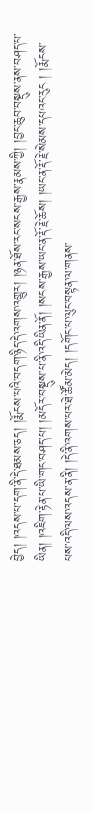བྱེད། །འདས་པ་དག་ནི་དེ་ཐམས་ཅད། །རྨོངས་པའི་བདག་ཉིད་དེ་འགས་འགྱུར། །ཉན་ཐོས་རང་སངས་རྒྱས་རྣམས་ཀྱི། །བྱང་ཆུབ་བསྡུས་ནས་བཤད་པ་ཡིན། །འཇིག་རྟེན་པ་ཡི་གང་བཤད་པ། །མདོར་བསྡུས་པ་ནི་འདི་ཡིན་ནོ། །སངས་རྒྱས་ཡང་ན་རྡོ་རྗེ་ཆོས། །ཡང་ན་རྡོ་རྗེ་སེམས་དཔའང་རུང ། །རྨོངས་པས་འདི་ལས་འདས་ན་ནི། །དེ་ནི་འགས་པར་ཐེ་ཚོམ་མེད། །དགོང་པ་ལུང་བསྟན་ལ་གནས་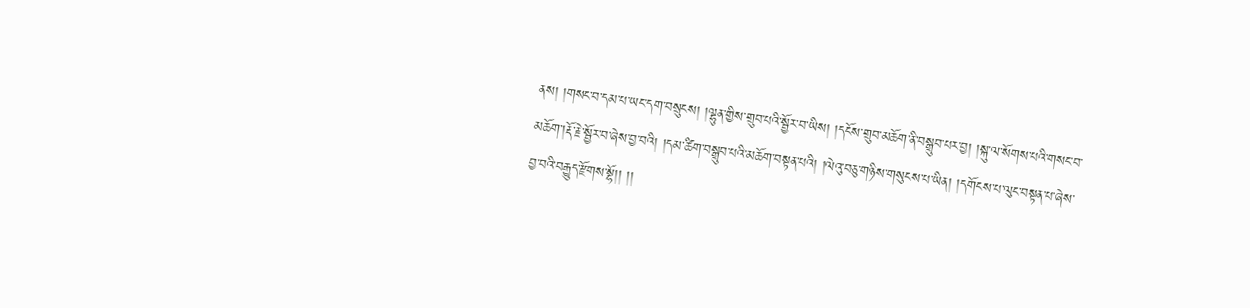ནས། །གསང་བ་དམ་པ་ཡང་དག་བསྲུངས། །ལྷུན་གྱིས་གྲུབ་པའི་སྦྱོར་བ་ཡིས། །དངོས་གྲུབ་མཆོག་ནི་བསྒྲུབ་པར་བྱ། །སྐུ་ལ་སོགས་པའི་གསང་བ་མཆོག་།རྡོ་རྗེ་སྦྱོར་བ་ཞེས་བྱ་བའི། །དམ་ཚིག་བསྒྲུབ་པའི་མཆོག་བསྟན་པའི། །ལེའུ་བཅུ་གཉིས་གསུངས་པ་ཡིན། །དགོངས་པ་ལུང་བསྟན་པ་ཞེས་བྱ་བའི་བརྒྱུད་རྫོགས་སྷོ།། །།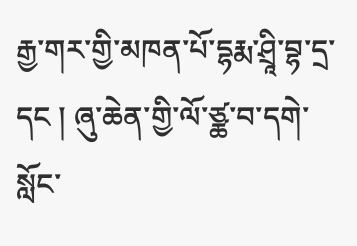རྒྱ་གར་གྱི་མཁན་པོ་དྷརྨ་ཤྲཱི་བྷ་དྲ་དང ། ཞུ་ཆེན་གྱི་ལོ་ཙྪ་བ་དགེ་སློང་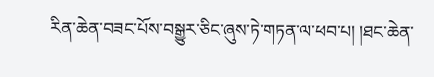རིན་ཆེན་བཟང་པོས་བསྒྱུར་ཅིང་ཞུས་ཏེ་གཏན་ལ་ཕབ་པ། །ཐང་ཆེན་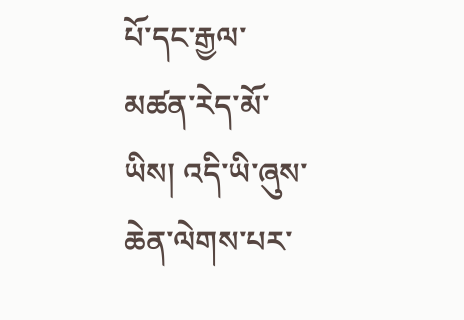པོ་དང་རྒྱལ་མཚན་རེད་མོ་ཡིས། འདི་ཡི་ཞུས་ཆེན་ལེགས་པར་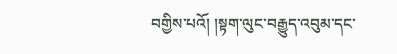བགྱིས་པའོ། །སྟག་ལུང་བརྒྱུད་འབུམ་དང་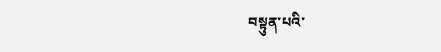བསྟུན་པའི་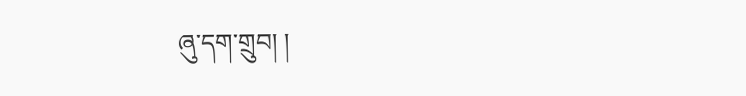ཞུ་དག་གྲུབ། །